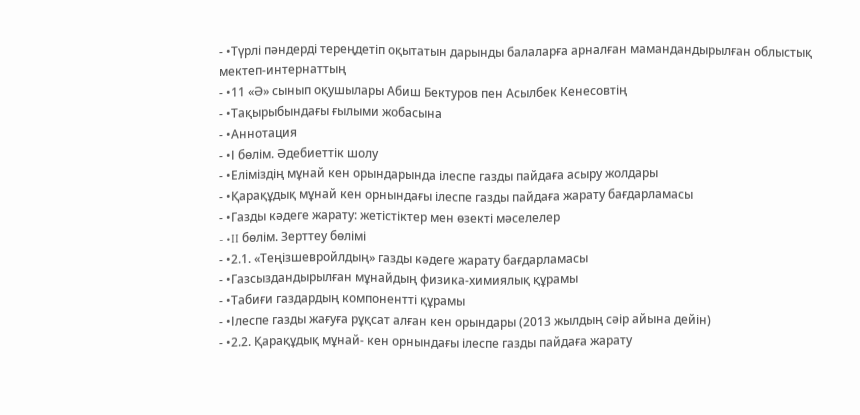- •Түрлі пәндерді тереңдетіп оқытатын дарынды балаларға арналған мамандандырылған облыстық мектеп-интернаттың
- •11 «Ә» сынып оқушылары Абиш Бектуров пен Асылбек Кенесовтің
- •Тақырыбындағы ғылыми жобасына
- •Аннотация
- •І бөлім. Әдебиеттік шолу
- •Еліміздің мұнай кен орындарында ілеспе газды пайдаға асыру жолдары
- •Қарақұдық мұнай кен орнындағы ілеспе газды пайдаға жарату бағдарламасы
- •Газды кәдеге жарату: жетістіктер мен өзекті мәселелер
- •II бөлім. Зерттеу бөлімі
- •2.1. «Теңізшевройлдың» газды кәдеге жарату бағдарламасы
- •Газсыздандырылған мұнайдың физика-химиялық құрамы
- •Табиғи газдардың компонентті құрамы
- •Ілеспе газды жағуға рұқсат алған кен орындары (2013 жылдың сәір айына дейін)
- •2.2. Қарақұдық мұнай- кен орнындағы ілеспе газды пайдаға жарату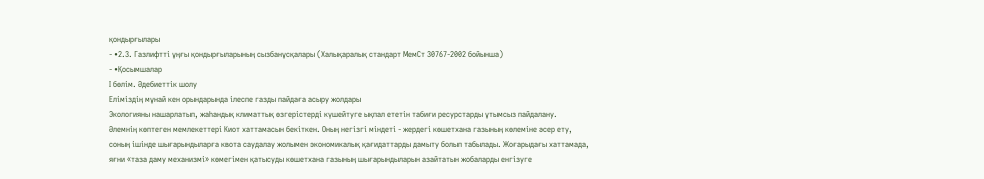қондырғылары
- •2.3. Газлифтті ұңғы қондырғыларының сызбанұсқалары (Халықаралық стандарт МемСт 30767-2002 бойынша)
- •Қосымшалар
І бөлім. Әдебиеттік шолу
Еліміздің мұнай кен орындарында ілеспе газды пайдаға асыру жолдары
Экологияны нашарлатып, жаһандық климаттық өзгерістерді күшейтуге ықпал ететін табиғи ресурстарды ұтымсыз пайдалану.
Әлемнің көптеген мемлекеттері Киот хаттамасын бекіткен. Оның негізгі міндеті - жердегі көшетхана газының көлеміне әсер ету, соның ішінде шығарындыларға квота саудалау жолымен экономикалық қағидаттарды дамыту болып табылады. Жоғарыдағы хаттамада, яғни «таза даму механизмі» көмегімен қатысуды көшетхана газының шығарындыларын азайтатын жобаларды енгізуге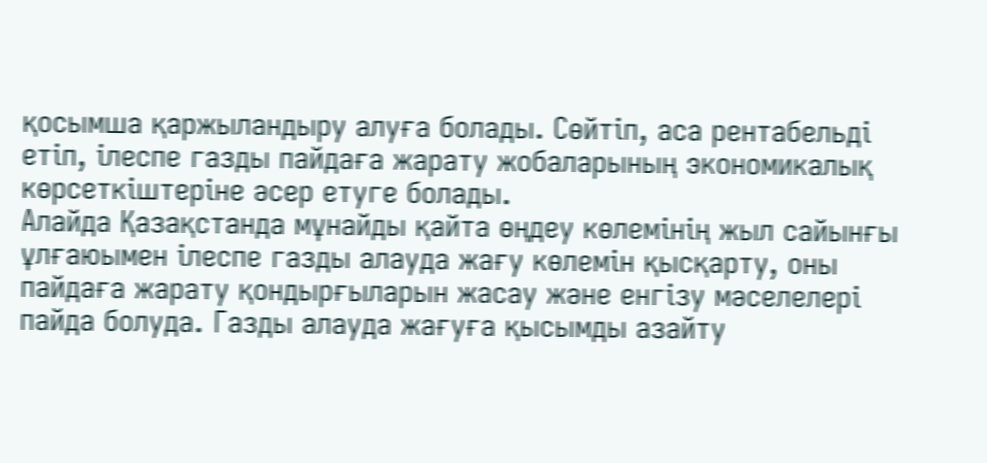қосымша қаржыландыру алуға болады. Сөйтіп, аса рентабельді етіп, ілеспе газды пайдаға жарату жобаларының экономикалық көрсеткіштеріне әсер етуге болады.
Алайда Қазақстанда мұнайды қайта өңдеу көлемінің жыл сайынғы ұлғаюымен ілеспе газды алауда жағу көлемін қысқарту, оны пайдаға жарату қондырғыларын жасау және енгізу мәселелері пайда болуда. Газды алауда жағуға қысымды азайту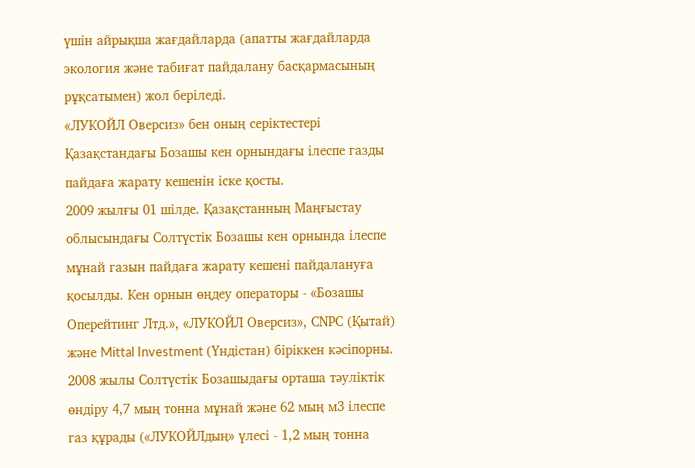үшін айрықша жағдайларда (апатты жағдайларда экология және табиғат пайдалану басқармасының рұқсатымен) жол беріледі.
«ЛУКОЙЛ Оверсиз» бен оның серіктестері Қазақстандағы Бозашы кен орнындағы ілеспе газды пайдаға жарату кешенін іске қосты.
2009 жылғы 01 шілде. Қазақстанның Маңғыстау облысындағы Солтүстік Бозашы кен орнында ілеспе мұнай газын пайдаға жарату кешені пайдалануға қосылды. Кен орнын өңдеу операторы - «Бозашы Оперейтинг Лтд.», «ЛУКОЙЛ Оверсиз», СNРС (Қытай) және Mittal Investment (Үндістан) біріккен кәсіпорны.
2008 жылы Солтүстік Бозашыдағы орташа тәуліктік өндіру 4,7 мың тонна мұнай және 62 мың м3 ілеспе газ құрады («ЛУКОЙЛдың» үлесі - 1,2 мың тонна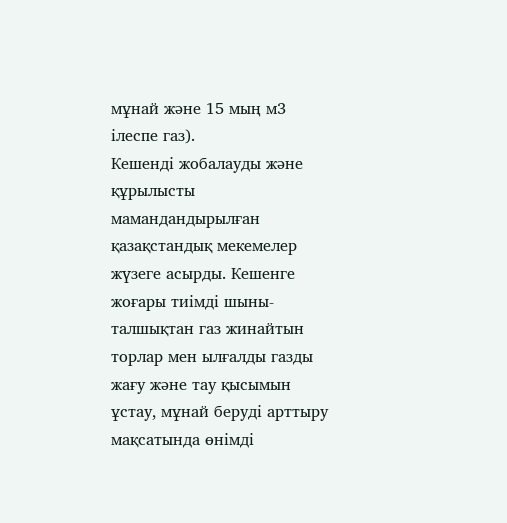мұнай және 15 мың м3 ілеспе газ).
Кешенді жобалауды және құрылысты мамандандырылған қазақстандық мекемелер жүзеге асырды. Кешенге жоғары тиімді шыны-талшықтан газ жинайтын торлар мен ылғалды газды жағу және тау қысымын ұстау, мұнай беруді арттыру мақсатында өнімді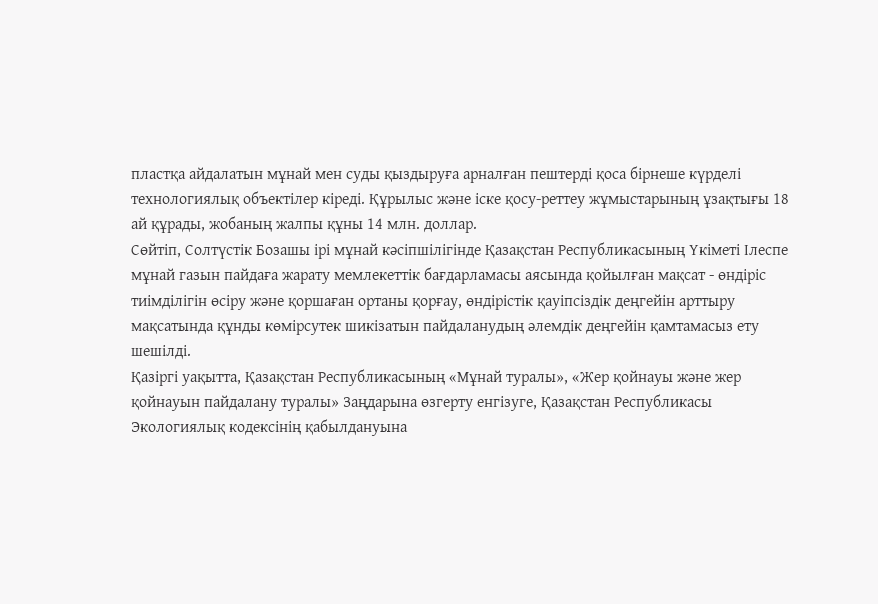пластқа айдалатын мұнай мен суды қыздыруға арналған пештерді қоса бірнеше күрделі технологиялық объектілер кіреді. Құрылыс және іске қосу-реттеу жұмыстарының ұзақтығы 18 ай құрады, жобаның жалпы құны 14 млн. доллар.
Сөйтіп, Солтүстік Бозашы ірі мұнай кәсіпшілігінде Қазақстан Республикасының Үкіметі Ілеспе мұнай газын пайдаға жарату мемлекеттік бағдарламасы аясында қойылған мақсат - өндіріс тиімділігін өсіру және қоршаған ортаны қорғау, өндірістік қауіпсіздік деңгейін арттыру мақсатында құнды көмірсутек шикізатын пайдаланудың әлемдік деңгейін қамтамасыз ету шешілді.
Қазіргі уақытта, Қазақстан Республикасының «Мұнай туралы», «Жер қойнауы және жер қойнауын пайдалану туралы» Заңдарына өзгерту енгізуге, Қазақстан Республикасы Экологиялық кодексінің қабылдануына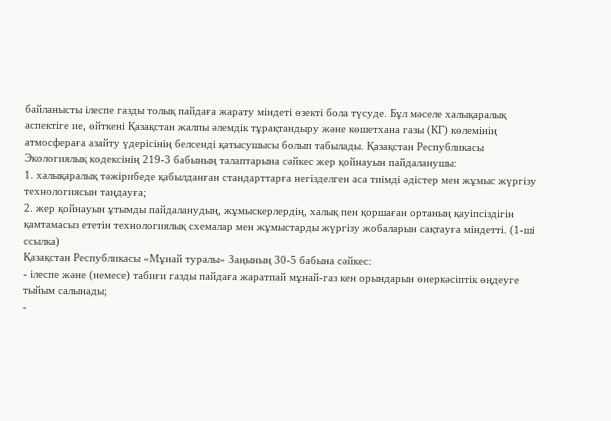байланысты ілеспе газды толық пайдаға жарату міндеті өзекті бола түсуде. Бұл мәселе халықаралық аспектіге ие, өйткені Қазақстан жалпы әлемдік тұрақтандыру және көшетхана газы (КГ) көлемінің атмосфераға азайту үдерісінің белсенді қатысушысы болып табылады. Қазақстан Республикасы Экологиялық кодексінің 219-3 бабының талаптарына сәйкес жер қойнауын пайдаланушы:
1. халықаралық тәжірибеде қабылданған стандарттарға негізделген аса тиімді әдістер мен жұмыс жүргізу технологиясын таңдауға;
2. жер қойнауын ұтымды пайдаланудың, жұмыскерлердің, халық пен қоршаған ортаның қауіпсіздігін қамтамасыз ететін технологиялық схемалар мен жұмыстарды жүргізу жобаларын сақтауға міндетті. (1-ші ссылка)
Қазақстан Республикасы «Мұнай туралы» Заңының 30-5 бабына сәйкес:
- ілеспе және (немесе) табиғи газды пайдаға жаратпай мұнай-газ кен орындарын өнеркәсіптік өңдеуге тыйым салынады;
-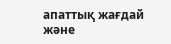апаттық жағдай және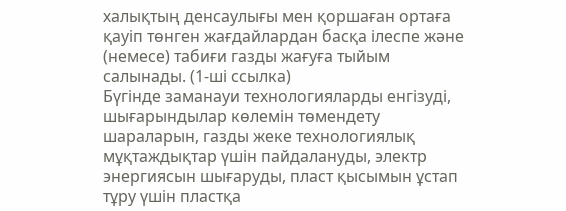халықтың денсаулығы мен қоршаған ортаға қауіп төнген жағдайлардан басқа ілеспе және (немесе) табиғи газды жағуға тыйым салынады. (1-ші ссылка)
Бүгінде заманауи технологияларды енгізуді, шығарындылар көлемін төмендету шараларын, газды жеке технологиялық мұқтаждықтар үшін пайдалануды, электр энергиясын шығаруды, пласт қысымын ұстап тұру үшін пластқа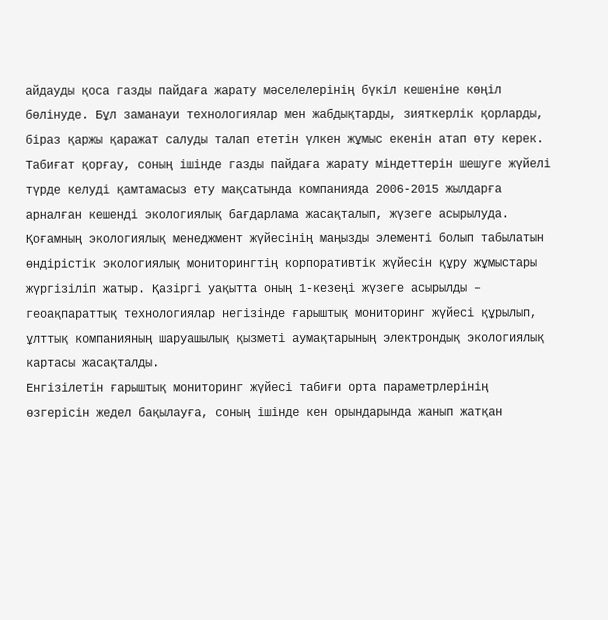айдауды қоса газды пайдаға жарату мәселелерінің бүкіл кешеніне көңіл бөлінуде. Бұл заманауи технологиялар мен жабдықтарды, зияткерлік қорларды, біраз қаржы қаражат салуды талап ететін үлкен жұмыс екенін атап өту керек.
Табиғат қорғау, соның ішінде газды пайдаға жарату міндеттерін шешуге жүйелі түрде келуді қамтамасыз ету мақсатында компанияда 2006-2015 жылдарға арналған кешенді экологиялық бағдарлама жасақталып, жүзеге асырылуда.
Қоғамның экологиялық менеджмент жүйесінің маңызды элементі болып табылатын өндірістік экологиялық мониторингтің корпоративтік жүйесін құру жұмыстары жүргізіліп жатыр. Қазіргі уақытта оның 1-кезеңі жүзеге асырылды – геоақпараттық технологиялар негізінде ғарыштық мониторинг жүйесі құрылып, ұлттық компанияның шаруашылық қызметі аумақтарының электрондық экологиялық картасы жасақталды.
Енгізілетін ғарыштық мониторинг жүйесі табиғи орта параметрлерінің өзгерісін жедел бақылауға, соның ішінде кен орындарында жанып жатқан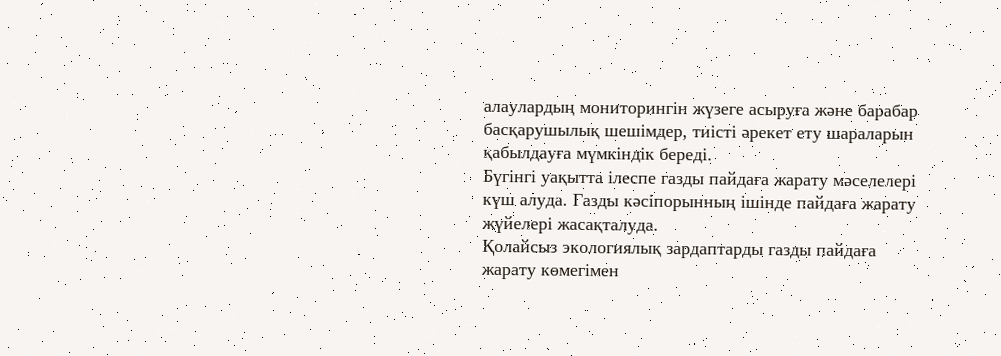алаулардың мониторингін жүзеге асыруға және барабар басқарушылық шешімдер, тиісті әрекет ету шараларын қабылдауға мүмкіндік береді.
Бүгінгі уақытта ілеспе газды пайдаға жарату мәселелері күш алуда. Газды кәсіпорынның ішінде пайдаға жарату жүйелері жасақталуда.
Қолайсыз экологиялық зардаптарды газды пайдаға жарату көмегімен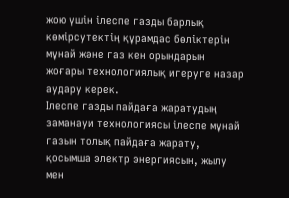жою үшін ілеспе газды барлық көмірсутектің құрамдас бөліктерін мұнай және газ кен орындарын жоғары технологиялық игеруге назар аудару керек.
Ілеспе газды пайдаға жаратудың заманауи технологиясы ілеспе мұнай газын толық пайдаға жарату, қосымша электр энергиясын, жылу мен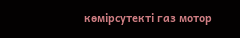көмірсутекті газ мотор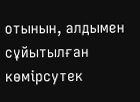отынын, алдымен сұйытылған көмірсутек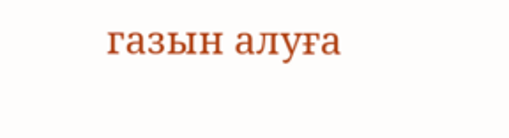газын алуға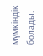мүмкіндік болады.